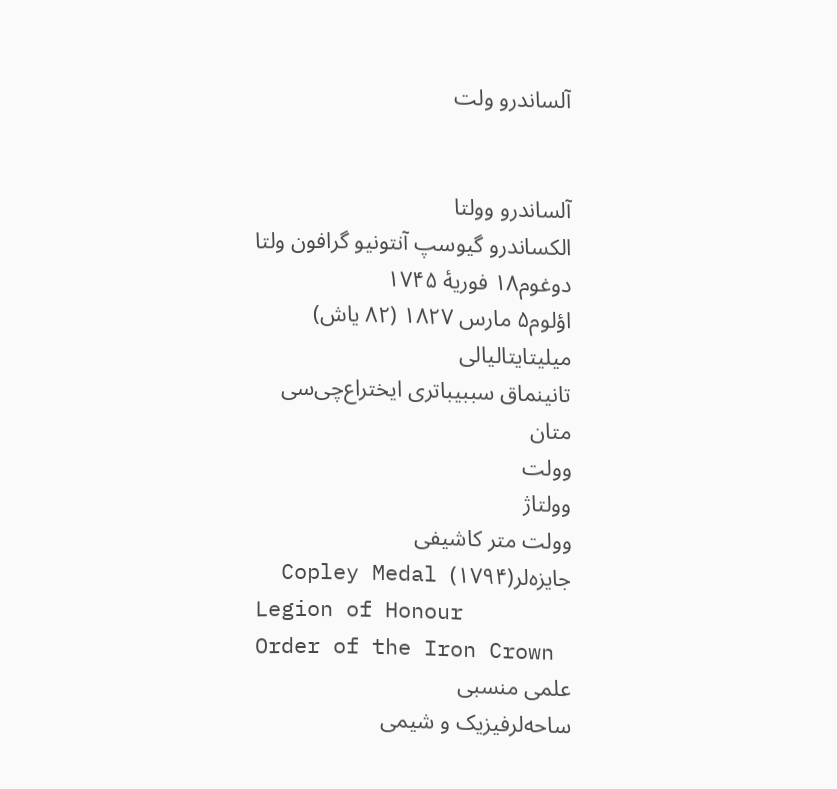آلساندرو ولت


آلساندرو وولتا
الکساندرو گیوسپ آنتونیو گرافون ولتا
دوغوم۱۸ فوریهٔ ۱۷۴۵
اؤلوم۵ مارس ۱۸۲۷ (۸۲ یاش)
میلیتایتالیالی
تانینماق سببیباتری ایختراع‌چی‌سی
متان
وولت
وولتاژ
وولت متر کاشیفی
جایزه‌لرCopley Medal (۱۷۹۴)
Legion of Honour
Order of the Iron Crown
علمی منسبی
ساحه‌لرفیزیک و شیمی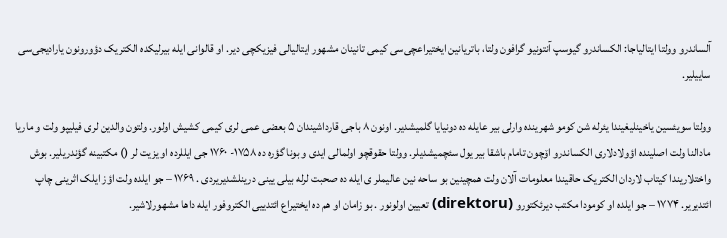آلساندرو وولتا ایتالیاجا: الکساندرو گیوسپ آنتونیو گرافون ولتا، باتریانین ایختیراعچی‌سی کیمی تانینان مشهور ایتالیالی فیزیکچی دیر. او قالوانی ایله بیرلیکده الکتریک دؤورونون یارادیجی‌سی ساییلیر.

وولتا سویئسین یاخینلیغیندا یئرله شن کومو شهرینده وارلی بیر عایله ده دونیایا گلمیشدیر. اونون ۸ باجی قارداشیندان ۵ بعضی عمی لری کیمی کشیش اولور. ولتون والدین لری فیلیپو ولت و ماریا مادالنا ولت اصلینده اؤولادلاری الکساندرو اۆچون تامام باشقا بیر یول سئچمیشدیلر. وولتا حقوقچو اولمالی ایدی و بونا گؤره ده ۱۷۵۸- ۱۷۶۰ جی ایللرده او یزیت لر () مکتبینه گؤندریلیر. بوش واختلاریندا کیتاب لاردان الکتریک حاقیندا معلومات آلان ولت همچینین بو ساحه نین عالیملر ی ایله ده صحبت لرله بیلی یینی درینلشدیریردی . ۱۷۶۹ – جو ایلده ولت اؤز ایلک اثرینی چاپ ائتدیریر. ۱۷۷۴ – جو ایلده او کومودا مکتب دیرئکتورو (direktoru) تعیین اولونور . بو زامان او هم ده ایختیراع ائتدییی الکتروفور ایله داها مشهورلاشیر.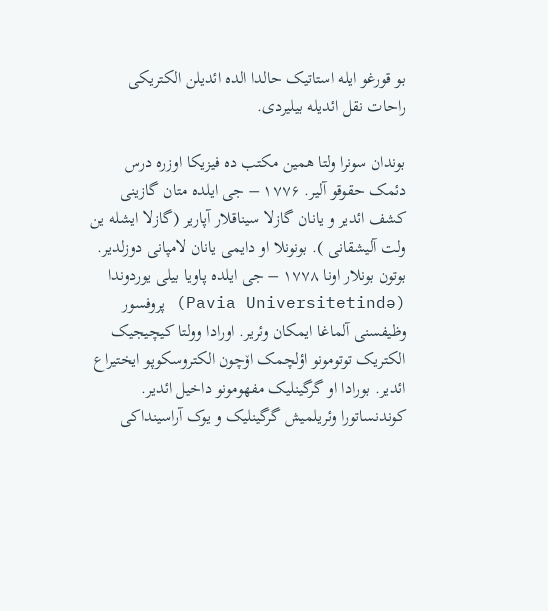بو قورغو ایله استاتیک حالدا الده ائدیلن الکتریکی راحات نقل ائدیله بیلیردی.

بوندان سونرا ولتا همین مکتب ده فیزیکا اوزره درس دئمک حقوقو آلیر. ۱۷۷۶ – جی ایلده متان گازینی کشف ائدیر و یانان گازلا سیناقلار آپاریر (گازلا ایشله ین ولت آلیشقانی ). بونونلا او دایمی یانان لامپانی دوزلدیر. بوتون بونلار اونا ۱۷۷۸ – جی ایلده پاویا بیلی یوردوندا (Pavia Universitetində) پروفسور وظیفسنی آلماغا ایمکان وئریر. اورادا وولتا کیچیجیک الکتریک توتومونو اؤلچمک اۆچون الکتروسکوپو ایختیراع ائدیر. بورادا او گرگینلیک مفهومونو داخیل ائدیر. کوندنساتورا وئریلمیش گرگینلیک و یوک آراسینداکی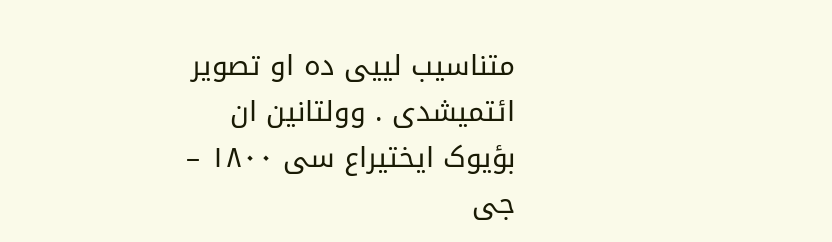متناسیب لییی ده او تصویر ائتمیشدی . وولتانین ان بؤیوک ایختیراع سی ۱۸۰۰ – جی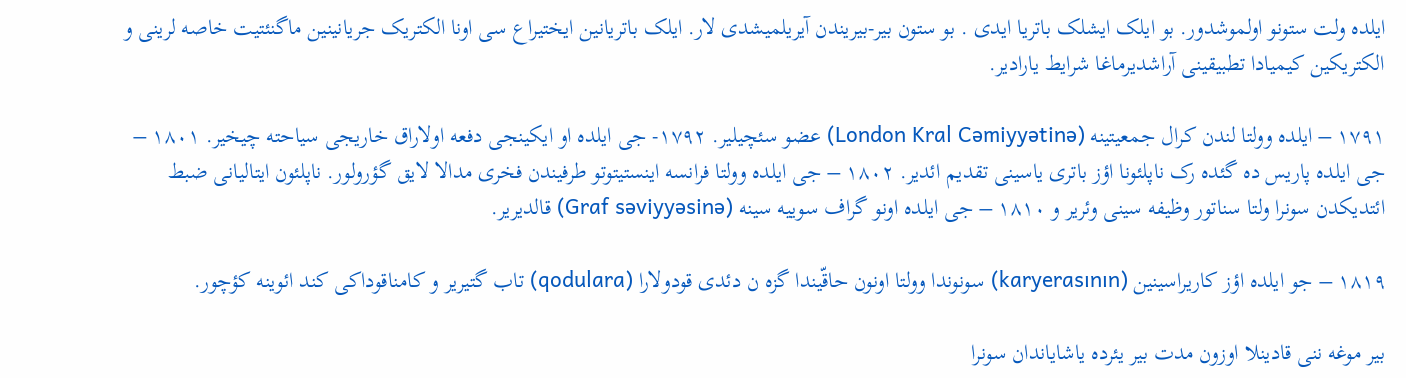ایلده ولت ستونو اولموشدور. بو ایلک ایشلک باتریا ایدی . بو ستون بیر-بیریندن آیریلمیشدی لار. ایلک باتریانین ایختیراع سی اونا الکتریک جریانینین ماگنئتیت خاصه لرینی و الکتریکین کیمیادا تطبیقینی آراشدیرماغا شرایط یارادیر.

۱۷۹۱ – ایلده وولتا لندن کرال جمعیتینه (London Kral Cəmiyyətinə) عضو سئچیلیر. ۱۷۹۲- جی ایلده او ایکینجی دفعه اولاراق خاریجی سیاحته چیخیر. ۱۸۰۱ – جی ایلده پاریس ده گئده رک ناپلئونا اؤز باتری یاسینی تقدیم ائدیر. ۱۸۰۲ – جی ایلده وولتا فرانسه اینستیتوتو طرفیندن فخری مدالا لایق گؤرولور. ناپلئون ایتالیانی ضبط ائتدیکدن سونرا ولتا سناتور وظیفه سینی وئریر و ۱۸۱۰ – جی ایلده اونو گراف سوییه سینه (Graf səviyyəsinə) قالدیریر.

۱۸۱۹ – جو ایلده اؤز کاریراسینین (karyerasının) سونوندا وولتا اونون حاقّیندا گزه ن دئدی قودولارا (qodulara) تاب گتیریر و کامناقوداکی کند ائوینه کؤچور.

بیر موغه ننی قادینلا اوزون مدت بیر یئرده یاشایاندان سونرا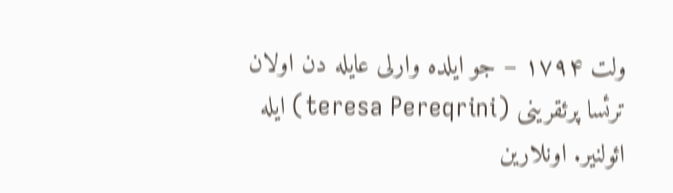ولت ۱۷۹۴ – جو ایلده وارلی عایله دن اولان ترئسا پرئقرینی (teresa Pereqrini) ایله ائولنیر. اونلارین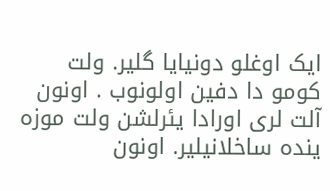ایک اوغلو دونیایا گلیر. ولت کومو دا دفین اولونوب . اونون آلت لری اورادا یئرلشن ولت موزه ینده ساخلانیلیر. اونون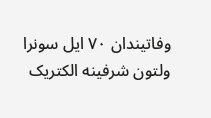وفاتیندان ۷۰ ایل سونرا ولتون شرفینه الکتریک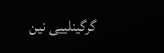گرگینلییی نین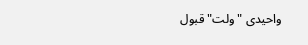واحیدی "ولت" قبول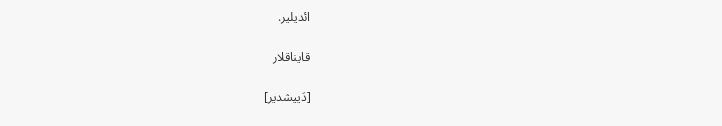ائدیلیر.

قایناقلار

[دَییشدیر]